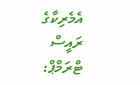އެމެރިކާގެ ރައީސް ޓްރަމްޕް: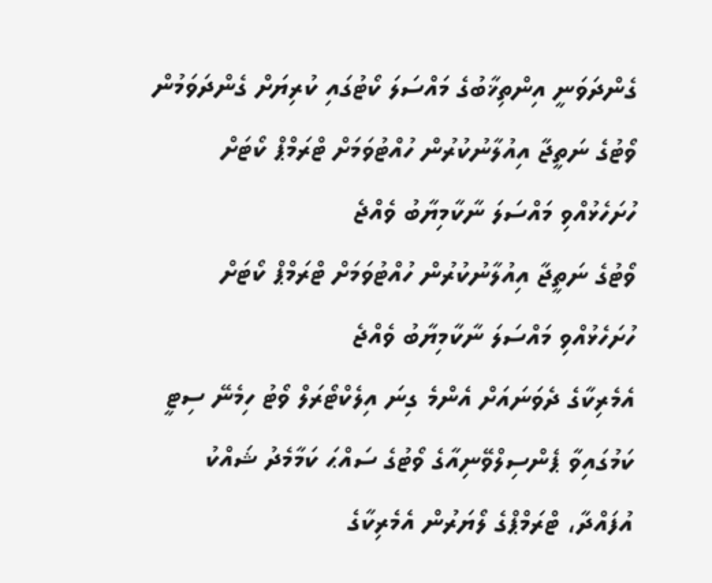ގެންދަވަނީ އިންތިޚާބުގެ މައްސަލަ ކޯޓުގައި ކުރިޔަށް ގެންދަވަމުން
ވޯޓުގެ ނަތީޖާ އިއުލާނުކުރުން ހުއްޓުވަމަށް ޓްރަމްޕް ކޯޓަށް ހުށަހެޅުއްވި މައްސަލަ ނާކާމިޔާބު ވެއްޖެ
ވޯޓުގެ ނަތީޖާ އިއުލާނުކުރުން ހުއްޓުވަމަށް ޓްރަމްޕް ކޯޓަށް ހުށަހެޅުއްވި މައްސަލަ ނާކާމިޔާބު ވެއްޖެ
އެމެރިކާގެ ދެވަނައަށް އެންމެ ގިނަ އިލެކްޓޯރަލް ވޯޓު ހިމެނޭ ސިޓީ ކަމުގައިވާ ޕެންސިލްވޭނިއާގެ ވޯޓުގެ ސައްޙަ ކަމާމެދު ޝައްކު އުފައްދާ، ޓްރަމްޕްގެ ލޯޔަރުން އެމެރިކާގެ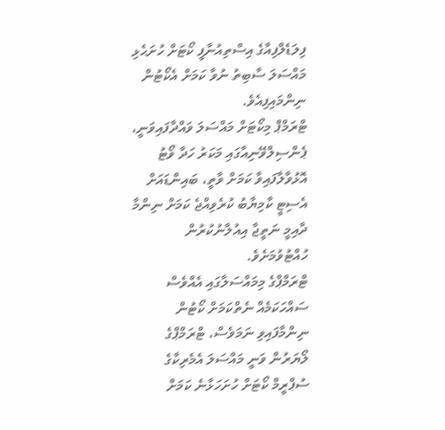ފިލަޑެލްފިއާގެ އިސްތިއުނާފީ ކޯޓަށް ހުށަޙެޅި މައްސަލަ ސާބިތު ނުވާ ކަމަށް އެކޯޓުން ނިންމައިފިއެވެ.
ޓްރަމްޕް މިކޯޓަށް މައްސަލަ ވައްދާފައިވަނީ، ޕެންސިލްވޭނިއާގައި މަކަރު ހަދާ ވޯޓު އޮޅުވާލާފައިވާ ކަމަށް ވާތީ، ބައިންޑައަށް އެސިޓީ ކާމިޔާބު ކުރެވިއްޖެ ކަމަށް ނިންމާ ދާއިމީ ނަތީޖާ އިއުލާނުކުރުން ހުއްޓުވުމަށެވެ.
ޓްރަމްޕްގެ މިމައްސަލާގައި އެއްވެސް ސައްހަކަމެއް ނެތްކަމަށް ކޯޓުން ނިންމާފައިވި ނަމަވެސް، ޓްރަމްޕްގެ ލޯޔަރުން ވަނީ މައްސަލަ އެމެރިކާގެ ސުޕްރީމް ކޯޓަށް ހުށަހަޅާނެ ކަމަށް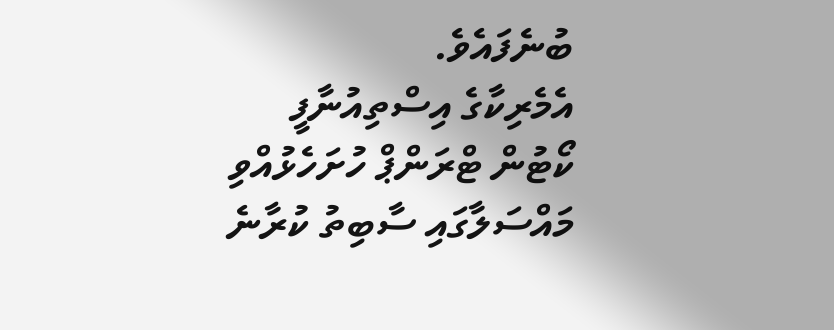ބުނެފައެވެ.
އެމެރިކާގެ އިސްތިއުނާފީ ކޯޓުން ޓްރަންޕް ހުށަހެޅުއްވި މައްސަލާގައި ސާބިތު ކުރާނެ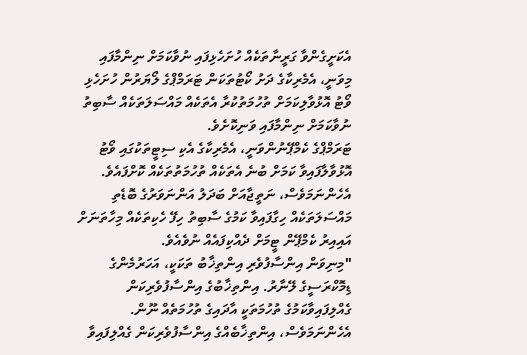އެކަށީގެންވާ ގަރީނާތަކެއް ހުށަހެޅިފައި ނުވާކަމަށް ނިންމާފައި މިވަނީ، އެމެރިކާގެ ދަށު ކޯޓުތަކަން ޓަރަމްޕްގެ ލޯޔަރުން ހުށަހެޅި ވޯޓު އޮޅުވާލިކަމަށް ތުހުމަތުކުރާ އެތަކެއް މައްސަލަތަކެއް ސާބިތު ނުވާކަމަށް ނިންމާފައި ވަނިކޮށެވެ.
ޓަރަމްޕްގެ ކެމްޕޭނުންވަނީ، އެމެރިކާގެ އެކި ސިޓީތަކުގައި ވޯޓު އޮޅުވާލާފައިވާ ކަމަށް ބުނެ އެތަކެއް ތުހުމަތުތަކެއް ކޮށްފައެވެ. އެހެންނަމަވެސް، ނަތީޖާއަށް ބަދަލު އަންނަވަރުގެ ބޮޑެތި މައްސަލަތަކެއް ހިގާފައިވާ ކަމުގެ ސާބިތު ހިފޭ ހެކިތަކެއް މިހާތަނަށް އައިއިރު ކެމްޕޭން ޓީމަށް ދެއްކިފައެއް ނުވެއެވެ.
"މިނިވަން އިންސާފުވެރި އިންތިޚާބު ތަކަކީ، އަހަރުމެންގެ ޑިމޮކްރަސީގެ ލޭނާރު. އިންތިޚާބުގެ އިންސާފުވެރިކަން ގެއްލިފައިވާކަމުގެ ތުހުމަތަކީ އާދައިގެ ތުހުމަތެއް ނޫން. އެހެންނަމަވެސް، އިންތިޚާބެއްގެ އިންސާފުވެރިކަން ގެއްލިފައިވާ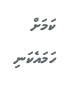ކަމަށް ހަމައެކަނި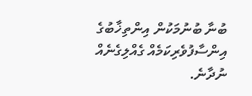ބުނާ ބުނުމަކުން އިންތިޚާބުގެ އިންސާފުވެރިކަމެއް ގެއްލިގެނެއް ނުދާނެ.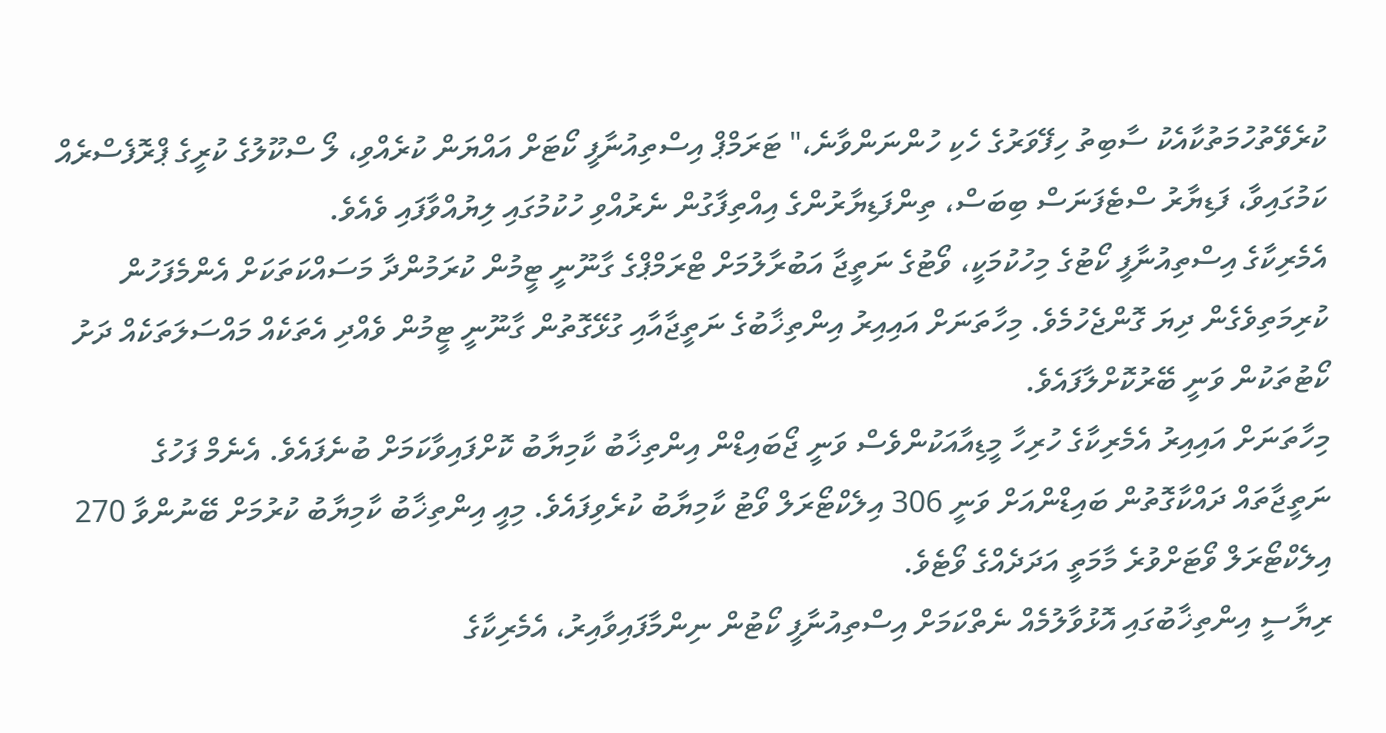ކުރެވޭތުހުމަތުކާއެކު ސާބިތު ހިފޭވަރުގެ ހެކި ހުންނަންވާނެ،" ޓަރަމްޕް އިސްތިއުނާފީ ކޯޓަށް އައްޔަން ކުރެއްވި، ލޯ ސްކޫލުގެ ކުރީގެ ޕްރޮފެސްރެއް ކަމުގައިވާ، ފަޑިޔާރު ސްޓެފަނަސް ބިބަސް، ތިންފަޑިޔާރުންގެ އިއްތިފާގުން ނެރުއްވި ހުކުމުގައި ލިޔުއްވާފައި ވެއެވެ.
އެމެރިކާގެ އިސްތިއުނާފީ ކޯޓުގެ މިހުކުމަކީ، ވޯޓުގެ ނަތީޖާ އަބުރާލުމަށް ޓްރަމްޕްގެ ގާނޫނީ ޓީމުން ކުރަމުންދާ މަސައްކަތަކަށް އެންމެފަހުން ކުރިމަތިވެގެން ދިޔަ ގޮންޖެހުމެވެ. މިހާތަނަށް އައިއިރު އިންތިޚާބުގެ ނަތީޖާއާއި ގުޅޭގޮތުން ގާނޫނީ ޓީމުން ވެއްދި އެތަކެއް މައްސަލަތަކެއް ދަށު ކޯޓުތަކުން ވަނީ ބޭރުކޮށްލާފައެވެ.
މިހާތަނަށް އައިއިރު އެމެރިކާގެ ހުރިހާ މީޑިއާއަކުންވެސް ވަނީ ޖޯބައިޑްން އިންތިޚާބު ކާމިޔާބު ކޮށްފައިވާކަމަށް ބުނެފައެވެ. އެނެމް ފަހުގެ ނަތީޖާތައް ދައްކާގޮތުން ބައިޑްންއަށް ވަނީ 306 އިލެކްޓޯރަލް ވޯޓު ކާމިޔާބު ކުރެވިފައެވެ. މިއީ އިންތިޚާބު ކާމިޔާބު ކުރުމަށް ބޭނުންވާ 270 އިލެކްޓޯރަލް ވޯޓަށްވުރެ މާމަތީ އަދަދެއްގެ ވޯޓެވެ.
ރިޔާސީ އިންތިޚާބުގައި އޮޅުވާލުމެއް ނެތްކަމަށް އިސްތިއުނާފީ ކޯޓުން ނިންމާފައިވާއިރު، އެމެރިކާގެ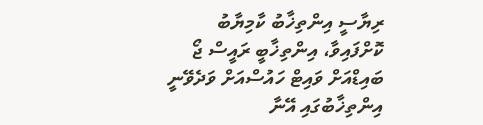ރިޔާސީ އިންތިޚާބު ކާމިޔާބު ކޮށްފައިވާ، އިންތިޚާބީ ރައީސް ޖޯ ބައިޑްއަށް ވައިޓް ހައުސްއަށް ވަދެވޭނީ އިންތިޚާބުގައި އޭނާ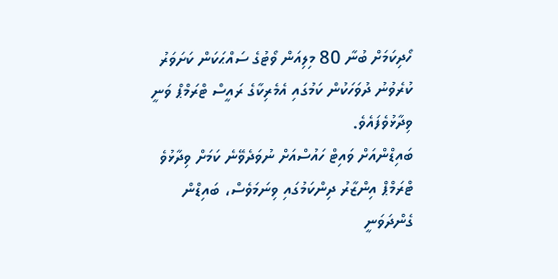ހޯދިކަމަށް ބުނާ 80 މިލިއަން ވޯޓުގެ ސައްޙަކަން ކަށަވަރު ކުރެވުނު ދުވަހަކުން ކަމުގައި އެމެރިކާގެ ރައީސް ޓްރަމްޕް ވަނީ ވިދާޅުވެފައެވެ.
ބައިޑްންއަށް ވައިޓް ހައުސްއަށް ނުވަދެވޭނެ ކަމަށް ވިދާޅުވެ ޓްރަމްޕް އިންޒާރު ދިންކަމުގައި ވިނަމަވެސް، ބައިޑްން ގެންދަވަނީ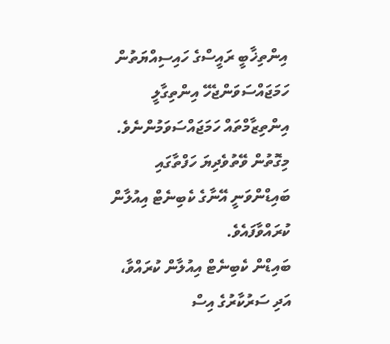އިންތިޚާބީ ރައީސްގެ ހައިސިއްޔަތުން ހަމަޖައްސަވަންޖެހޭ އިންތިގާލީ އިންތިޒާމްތައް ހަމަޖައްސަވަމުންނެވެ. މިގޮތުން ވޭތުވެދިޔަ ހަފްތާގައި ބައިޑްންވަނީ އޭނާގެ ކެބިނެޓް އިއުލާން ކުރައްވާފައެވެ.
ބައިޑްން ކެބިނެޓް އިއުލާން ކުރައްވާ، އަދި ސަރުކާރުގެ އިސް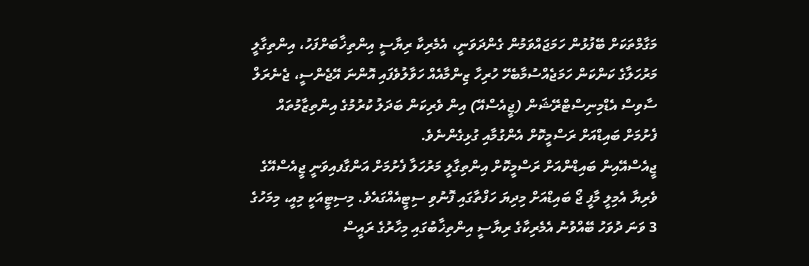މަގާމްތަކަށް ބޭފުޅުން ހަމަޖައްވަމުން ގެންދަވަނީ، އެމެރިކާ ރިޔާސީ އިންތިޚާބަށްފަހު، އިންތިގާލީ މަރުހަލާގެ ކަންކަން ހަމަޖެއްސުމާބެހޭ ހުރިހާ ޒިންމާއެއް ހަވާލުވެފައި އޮންނަ އޭޖެންސީ، ޖެނެރަލް ސާވިސް އެޑްމިނިސްޓްރޭޝަން (ޖީއެސްއޭ) އިން ވެރިކަން ބަދަލު ކުރުމުގެ އިންތިޒާމުތައް ފެށުމަށް ބައިޑްއަށް ރަސްމީކޮށް އެންގުމާއި ގުޅިގެންނެވެ.
ޖީއެސްއޭއިން ބައިޑްންއަށް ރަސްމީކޮށް އިންތިގާލީ މަރުހަލާ ފެށުމަށް އަންގާފއިވަނީ ޖީއެސްއޭގެ ވެރިޔާ އެމިލީ މާފީ ޖޯ ބައިޑްއަށް މިދިޔަ ހަފްތާގައި ފޮނުވި ސިޓީއެއްގައެވެ. މިސިޓީއަކީ މިއީ، މިމަހުގެ 3 ވަނަ ދުވަހު ބޭއްވުނު އެމެރިކާގެ ރިޔާސީ އިންތިޚާބުގައި މިހާރުގެ ރައީސް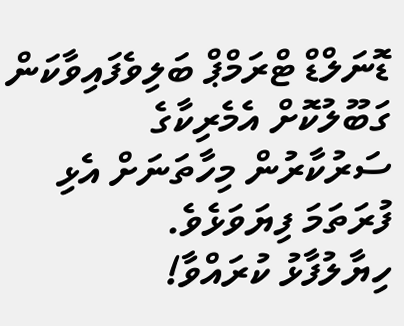ޑޮނަލްޑް ޓްރަމްޕް ބަލިވެފައިވާކަން ގަބޫލުކޮށް އެމެރިކާގެ ސަރުކާރުން މިހާތަނަށް އެޅި ފުރަތަމަ ފިޔަވަޅެވެ.
ހިޔާލުފާޅު ކުރައްވާ!